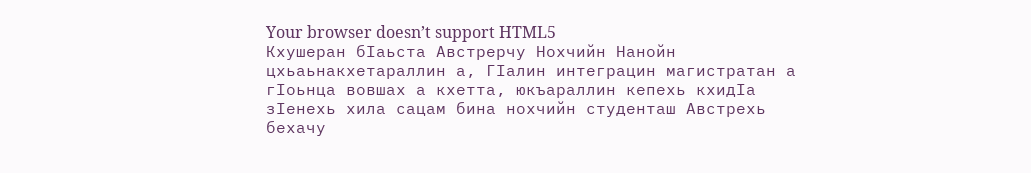Your browser doesn’t support HTML5
Кхушеран бIаьста Австрерчу Нохчийн Нанойн цхьаьнакхетараллин а, ГIалин интеграцин магистратан а гIоьнца вовшах а кхетта, юкъараллин кепехь кхидIа зIенехь хила сацам бина нохчийн студенташ Австрехь бехачу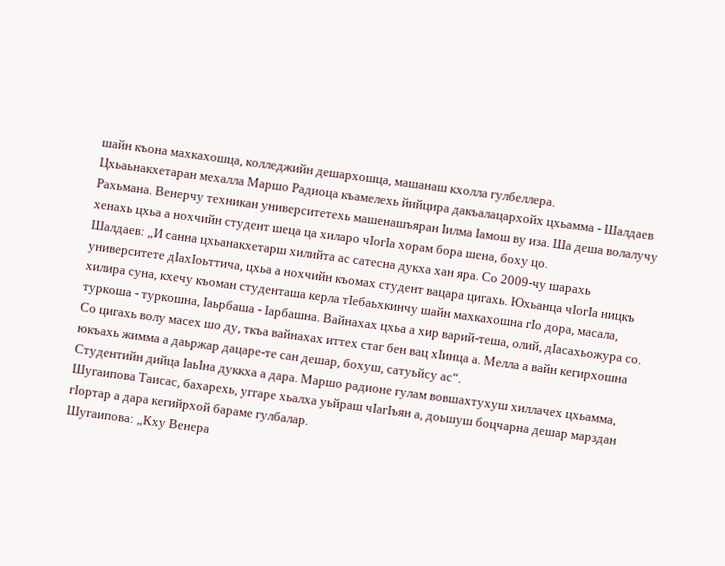шайн къона махкахошца, колледжийн дешархошца, машанаш кхолла гулбеллера.
Цхьаьнакхетаран мехалла Маршо Радиоца къамелехь йийцира дакъалацархойх цхьамма - Шалдаев Рахьмана. Венерчу техникан университетехь машенашъяран Iилма Iамош ву иза. Ша деша волалучу хенахь цхьа а нохчийн студент шеца ца хиларо чIогIа хорам бора шена, боху цо.
Шалдаев: „И санна цхьанакхетарш хилийта ас сатесна дукха хан яра. Со 2009-чу шарахь университете дIахIоьттича, цхьа а нохчийн къомах студент вацара цигахь. Юхьанца чIогIа ницкъ хилира суна, кхечу къоман студенташа керла тIебаьхкинчу шайн махкахошна гIо дора, масала, туркоша - туркошна, Iаьрбаша - Iарбашна. Вайнахах цхьа а хир варий-теша, олий, дIасахьожура со. Со цигахь волу масех шо ду, ткъа вайнахах иттех стаг бен вац хIинца а. Мелла а вайн кегирхошна юкъахь жимма а даьржар дацаре-те сан дешар, бохуш, сатуьйсу ас“.
Студентийн дийца IаьIна дуккха а дара. Маршо радионе гулам вовшахтухуш хиллачех цхьамма, Шугаипова Таисас, бахарехь, уггаре хьалха уьйраш чIагIъян а, доьшуш боцчарна дешар марздан гIортар а дара кегийрхой бараме гулбалар.
Шугаипова: „Кху Венера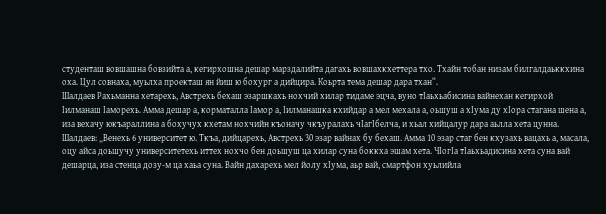студенташ вовшашна бовзийта а, кегирхошна дешар марздалийта дагахь вовшахкхеттера тхо. Тхайн тобан низам билгалдаьккхина оха. Цул совнаха, муьлха проекташ ян йиш ю бохург а дийцира. Коьрта тема дешар дара тхан“.
Шалдаев Рахьманна хетарехь, Австрехь бехаш эзаршкахь нохчий хилар тидаме эцча, вуно тIаьхьабисина вайнехан кегирхой Iилманаш Iаморехь. Амма дешар а, корматалла Iамор а, Iилманашка кхийдар а мел мехала а, оьшуш а хIума ду хIора стагана шена а, иза вехачу юкъараллина а бохучух кхетам нохчийн къоначу чкъуралахь чIагIбелча, и хьал хийцалур дара аьлла хета цунна.
Шалдаев: „Венехь 6 университет ю. Ткъа, дийцарехь, Австрехь 30 эзар вайнах бу бехаш. Амма 10 эзар стаг бен кхузахь вацахь а, масала, оцу айса доьшучу университетехь иттех нохчо бен доьшуш ца хилар суна боккха эшам хета. ЧIогIа тIаьхьадисина хета суна вай дешарца, иза стенца дозу-м ца хаьа суна. Вайн дахарехь мел йолу хIума, аьр вай, смартфон хуьлийла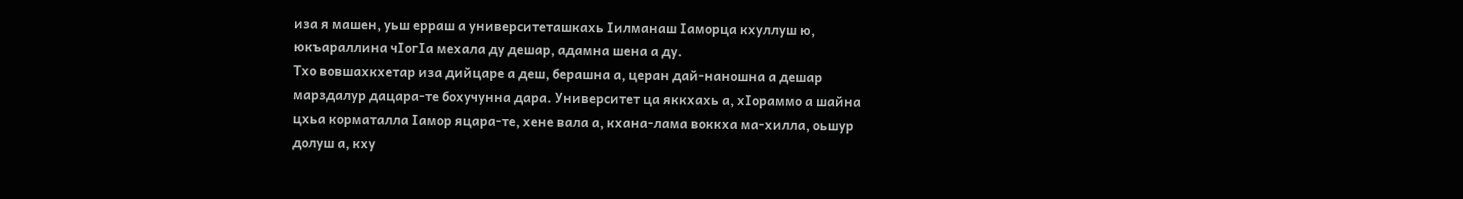иза я машен, уьш ерраш а университеташкахь Iилманаш Iаморца кхуллуш ю, юкъараллина чIогIа мехала ду дешар, адамна шена а ду.
Тхо вовшахкхетар иза дийцаре а деш, берашна а, церан дай-наношна а дешар марздалур дацара-те бохучунна дара. Университет ца яккхахь а, хIораммо а шайна цхьа корматалла Iамор яцара-те, хене вала а, кхана-лама воккха ма-хилла, оьшур долуш а, кху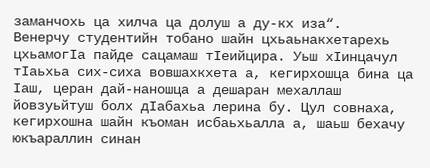заманчохь ца хилча ца долуш а ду-кх иза“.
Венерчу студентийн тобано шайн цхьаьнакхетарехь цхьамогIа пайде сацамаш тIеийцира. Уьш хIинцачул тIаьхьа сих-сиха вовшахкхета а, кегирхошца бина ца Iаш, церан дай-наношца а дешаран мехаллаш йовзуьйтуш болх дIабахьа лерина бу. Цул совнаха, кегирхошна шайн къоман исбаьхьалла а, шаьш бехачу юкъараллин синан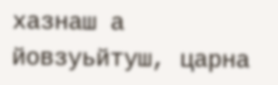хазнаш а йовзуьйтуш, царна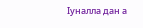Iуналла дан а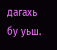дагахь бу уьш.